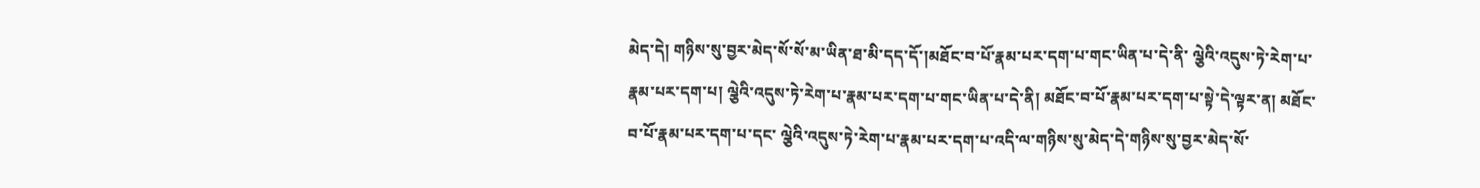མེད་དེ། གཉིས་སུ་བྱར་མེད་སོ་སོ་མ་ཡིན་ཐ་མི་དད་དོ་།མཐོང་བ་པོ་རྣམ་པར་དག་པ་གང་ཡིན་པ་དེ་ནི་ ལྕེའི་འདུས་ཏེ་རེག་པ་རྣམ་པར་དག་པ། ལྕེའི་འདུས་ཏེ་རེག་པ་རྣམ་པར་དག་པ་གང་ཡིན་པ་དེ་ནི། མཐོང་བ་པོ་རྣམ་པར་དག་པ་སྟེ་དེ་ལྟར་ན། མཐོང་བ་པོ་རྣམ་པར་དག་པ་དང་ ལྕེའི་འདུས་ཏེ་རེག་པ་རྣམ་པར་དག་པ་འདི་ལ་གཉིས་སུ་མེད་དེ་གཉིས་སུ་བྱར་མེད་སོ་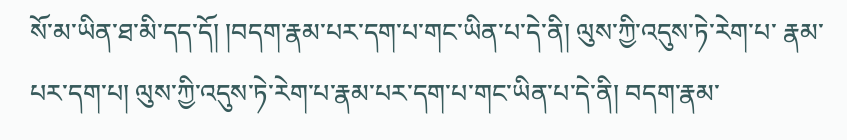སོ་མ་ཡིན་ཐ་མི་དད་དོ། །བདག་རྣམ་པར་དག་པ་གང་ཡིན་པ་དེ་ནི། ལུས་ཀྱི་འདུས་ཏེ་རེག་པ་ རྣམ་པར་དག་པ། ལུས་ཀྱི་འདུས་ཏེ་རེག་པ་རྣམ་པར་དག་པ་གང་ཡིན་པ་དེ་ནི། བདག་རྣམ་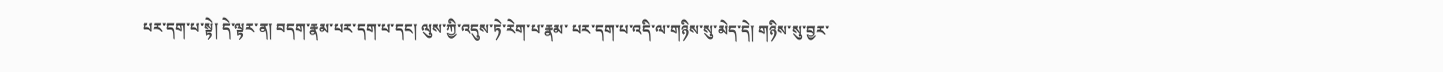པར་དག་པ་སྟེ། དེ་ལྟར་ན། བདག་རྣམ་པར་དག་པ་དང། ལུས་ཀྱི་འདུས་ཏེ་རེག་པ་རྣམ་ པར་དག་པ་འདི་ལ་གཉིས་སུ་མེད་དེ། གཉིས་སུ་བྱར་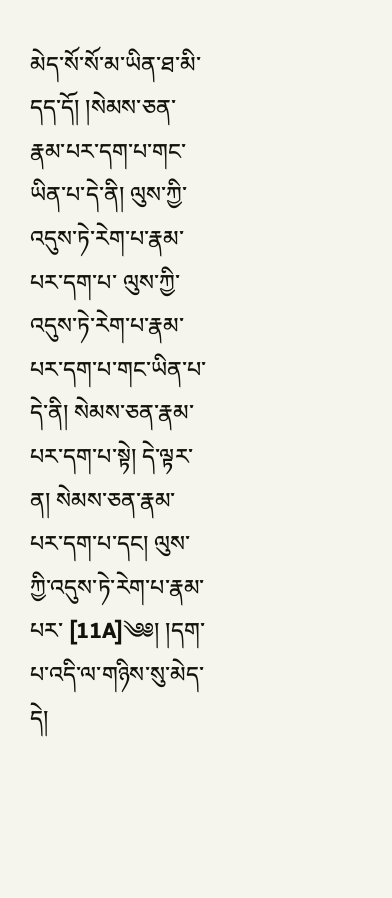མེད་སོ་སོ་མ་ཡིན་ཐ་མི་དད་དོ། །སེམས་ཅན་རྣམ་པར་དག་པ་གང་ཡིན་པ་དེ་ནི། ལུས་ཀྱི་འདུས་ཏེ་རེག་པ་རྣམ་པར་དག་པ་ ལུས་ཀྱི་འདུས་ཏེ་རེག་པ་རྣམ་པར་དག་པ་གང་ཡིན་པ་དེ་ནི། སེམས་ཅན་རྣམ་པར་དག་པ་སྟེ། དེ་ལྟར་ན། སེམས་ཅན་རྣམ་པར་དག་པ་དང། ལུས་ཀྱི་འདུས་ཏེ་རེག་པ་རྣམ་པར་ [11A]༄༅། །དག་པ་འདི་ལ་གཉིས་སུ་མེད་དེ།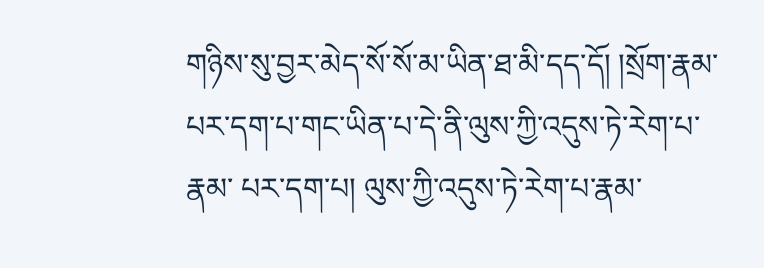གཉིས་སུ་བྱར་མེད་སོ་སོ་མ་ཡིན་ཐ་མི་དད་དོ། །སྲོག་རྣམ་པར་དག་པ་གང་ཡིན་པ་དེ་ནི་ལུས་ཀྱི་འདུས་ཏེ་རེག་པ་རྣམ་ པར་དག་པ། ལུས་ཀྱི་འདུས་ཏེ་རེག་པ་རྣམ་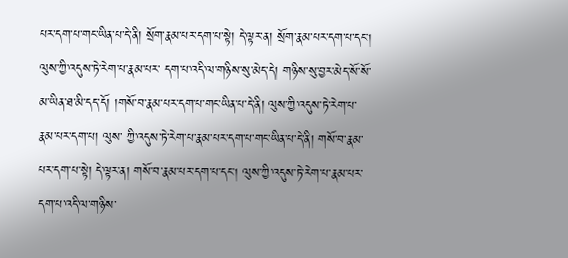པར་དག་པ་གང་ཡིན་པ་དེ་ནི། སྲོག་རྣམ་པར་དག་པ་སྟེ། དེ་ལྟར་ན། སྲོག་རྣམ་པར་དག་པ་དང། ལུས་ཀྱི་འདུས་ཏེ་རེག་པ་རྣམ་པར་ དག་པ་འདི་ལ་གཉིས་སུ་མེད་དེ། གཉིས་སུ་བྱར་མེད་སོ་སོ་མ་ཡིན་ཐ་མི་དད་དོ། །གསོ་བ་རྣམ་པར་དག་པ་གང་ཡིན་པ་དེ་ནི། ལུས་ཀྱི་འདུས་ཏེ་རེག་པ་རྣམ་པར་དག་པ། ལུས་ ཀྱི་འདུས་ཏེ་རེག་པ་རྣམ་པར་དག་པ་གང་ཡིན་པ་དེ་ནི། གསོ་བ་རྣམ་པར་དག་པ་སྟེ། དེ་ལྟར་ན། གསོ་བ་རྣམ་པར་དག་པ་དང། ལུས་ཀྱི་འདུས་ཏེ་རེག་པ་རྣམ་པར་དག་པ་འདི་ལ་གཉིས་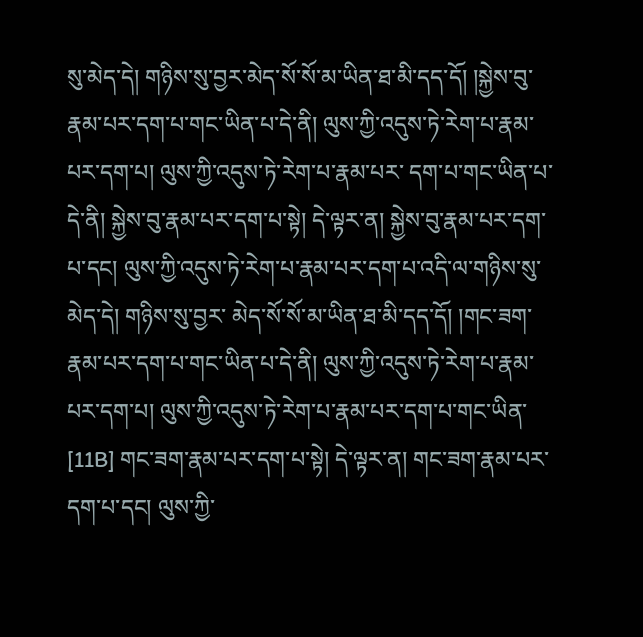སུ་མེད་དེ། གཉིས་སུ་བྱར་མེད་སོ་སོ་མ་ཡིན་ཐ་མི་དད་དོ། །སྐྱེས་བུ་རྣམ་པར་དག་པ་གང་ཡིན་པ་དེ་ནི། ལུས་ཀྱི་འདུས་ཏེ་རེག་པ་རྣམ་པར་དག་པ། ལུས་ཀྱི་འདུས་ཏེ་རེག་པ་རྣམ་པར་ དག་པ་གང་ཡིན་པ་དེ་ནི། སྐྱེས་བུ་རྣམ་པར་དག་པ་སྟེ། དེ་ལྟར་ན། སྐྱེས་བུ་རྣམ་པར་དག་པ་དང། ལུས་ཀྱི་འདུས་ཏེ་རེག་པ་རྣམ་པར་དག་པ་འདི་ལ་གཉིས་སུ་མེད་དེ། གཉིས་སུ་བྱར་ མེད་སོ་སོ་མ་ཡིན་ཐ་མི་དད་དོ། །གང་ཟག་རྣམ་པར་དག་པ་གང་ཡིན་པ་དེ་ནི། ལུས་ཀྱི་འདུས་ཏེ་རེག་པ་རྣམ་པར་དག་པ། ལུས་ཀྱི་འདུས་ཏེ་རེག་པ་རྣམ་པར་དག་པ་གང་ཡིན་ [11B] གང་ཟག་རྣམ་པར་དག་པ་སྟེ། དེ་ལྟར་ན། གང་ཟག་རྣམ་པར་དག་པ་དང། ལུས་ཀྱི་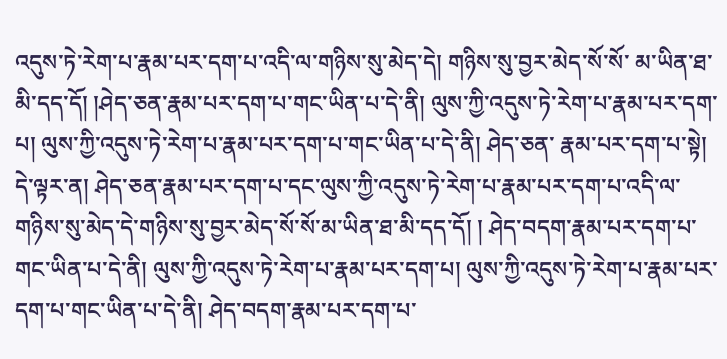འདུས་ཏེ་རེག་པ་རྣམ་པར་དག་པ་འདི་ལ་གཉིས་སུ་མེད་དེ། གཉིས་སུ་བྱར་མེད་སོ་སོ་ མ་ཡིན་ཐ་མི་དད་དོ། །ཤེད་ཅན་རྣམ་པར་དག་པ་གང་ཡིན་པ་དེ་ནི། ལུས་ཀྱི་འདུས་ཏེ་རེག་པ་རྣམ་པར་དག་པ། ལུས་ཀྱི་འདུས་ཏེ་རེག་པ་རྣམ་པར་དག་པ་གང་ཡིན་པ་དེ་ནི། ཤེད་ཅན་ རྣམ་པར་དག་པ་སྟེ། དེ་ལྟར་ན། ཤེད་ཅན་རྣམ་པར་དག་པ་དང་ལུས་ཀྱི་འདུས་ཏེ་རེག་པ་རྣམ་པར་དག་པ་འདི་ལ་གཉིས་སུ་མེད་དེ་གཉིས་སུ་བྱར་མེད་སོ་སོ་མ་ཡིན་ཐ་མི་དད་དོ། ། ཤེད་བདག་རྣམ་པར་དག་པ་གང་ཡིན་པ་དེ་ནི། ལུས་ཀྱི་འདུས་ཏེ་རེག་པ་རྣམ་པར་དག་པ། ལུས་ཀྱི་འདུས་ཏེ་རེག་པ་རྣམ་པར་དག་པ་གང་ཡིན་པ་དེ་ནི། ཤེད་བདག་རྣམ་པར་དག་པ་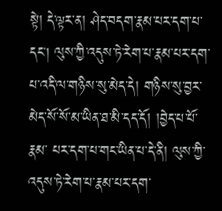སྟེ། དེ་ལྟར་ན། ཤེད་བདག་རྣམ་པར་དག་པ་དང། ལུས་ཀྱི་འདུས་ཏེ་རེག་པ་རྣམ་པར་དག་པ་འདི་ལ་གཉིས་སུ་མེད་དེ། གཉིས་སུ་བྱར་མེད་སོ་སོ་མ་ཡིན་ཐ་མི་དད་དོ། །བྱེད་པ་པོ་རྣམ་ པར་དག་པ་གང་ཡིན་པ་དེ་ནི། ལུས་ཀྱི་འདུས་ཏེ་རེག་པ་རྣམ་པར་དག་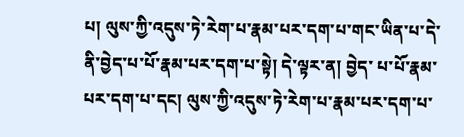པ། ལུས་ཀྱི་འདུས་ཏེ་རེག་པ་རྣམ་པར་དག་པ་གང་ཡིན་པ་དེ་ནི་བྱེད་པ་པོ་རྣམ་པར་དག་པ་སྟེ། དེ་ལྟར་ན། བྱེད་ པ་པོ་རྣམ་པར་དག་པ་དང། ལུས་ཀྱི་འདུས་ཏེ་རེག་པ་རྣམ་པར་དག་པ་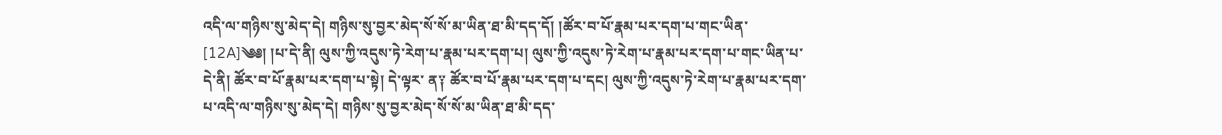འདི་ལ་གཉིས་སུ་མེད་དེ། གཉིས་སུ་བྱར་མེད་སོ་སོ་མ་ཡིན་ཐ་མི་དད་དོ། །ཚོར་བ་པོ་རྣམ་པར་དག་པ་གང་ཡིན་ [12A]༄༅། །པ་དེ་ནི། ལུས་ཀྱི་འདུས་ཏེ་རེག་པ་རྣམ་པར་དག་པ། ལུས་ཀྱི་འདུས་ཏེ་རེག་པ་རྣམ་པར་དག་པ་གང་ཡིན་པ་དེ་ནི། ཚོར་བ་པོ་རྣམ་པར་དག་པ་སྟེ། དེ་ལྟར་ ན༑ ཚོར་བ་པོ་རྣམ་པར་དག་པ་དང། ལུས་ཀྱི་འདུས་ཏེ་རེག་པ་རྣམ་པར་དག་པ་འདི་ལ་གཉིས་སུ་མེད་དེ། གཉིས་སུ་བྱར་མེད་སོ་སོ་མ་ཡིན་ཐ་མི་དད་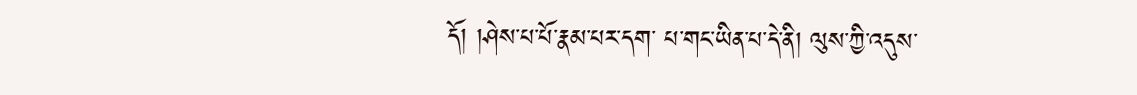དོ། །ཤེས་པ་པོ་རྣམ་པར་དག་ པ་གང་ཡིན་པ་དེ་ནི། ལུས་ཀྱི་འདུས་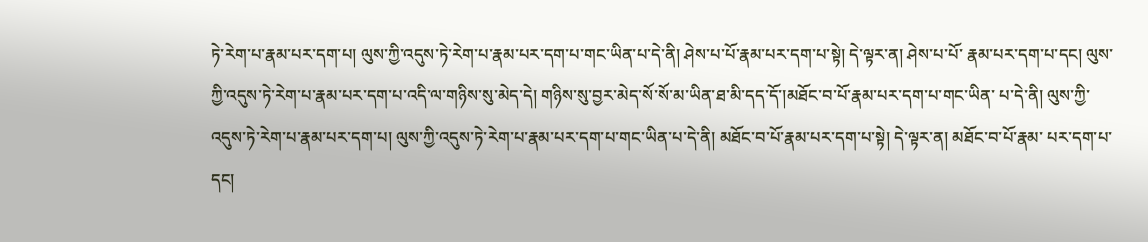ཏེ་རེག་པ་རྣམ་པར་དག་པ། ལུས་ཀྱི་འདུས་ཏེ་རེག་པ་རྣམ་པར་དག་པ་གང་ཡིན་པ་དེ་ནི། ཤེས་པ་པོ་རྣམ་པར་དག་པ་སྟེ། དེ་ལྟར་ན། ཤེས་པ་པོ་ རྣམ་པར་དག་པ་དང། ལུས་ཀྱི་འདུས་ཏེ་རེག་པ་རྣམ་པར་དག་པ་འདི་ལ་གཉིས་སུ་མེད་དེ། གཉིས་སུ་བྱར་མེད་སོ་སོ་མ་ཡིན་ཐ་མི་དད་དོ་།མཐོང་བ་པོ་རྣམ་པར་དག་པ་གང་ཡིན་ པ་དེ་ནི། ལུས་ཀྱི་འདུས་ཏེ་རེག་པ་རྣམ་པར་དག་པ། ལུས་ཀྱི་འདུས་ཏེ་རེག་པ་རྣམ་པར་དག་པ་གང་ཡིན་པ་དེ་ནི། མཐོང་བ་པོ་རྣམ་པར་དག་པ་སྟེ། དེ་ལྟར་ན། མཐོང་བ་པོ་རྣམ་ པར་དག་པ་དང།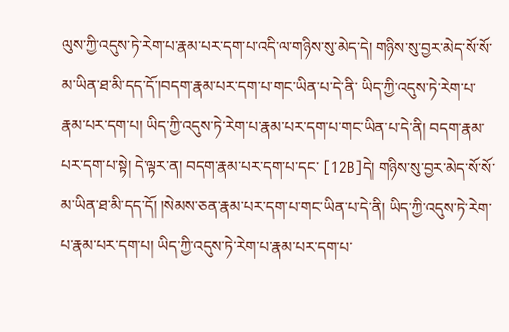ལུས་ཀྱི་འདུས་ཏེ་རེག་པ་རྣམ་པར་དག་པ་འདི་ལ་གཉིས་སུ་མེད་དེ། གཉིས་སུ་བྱར་མེད་སོ་སོ་མ་ཡིན་ཐ་མི་དད་དོ་།བདག་རྣམ་པར་དག་པ་གང་ཡིན་པ་དེ་ནི་ ཡིད་ཀྱི་འདུས་ཏེ་རེག་པ་རྣམ་པར་དག་པ། ཡིད་ཀྱི་འདུས་ཏེ་རེག་པ་རྣམ་པར་དག་པ་གང་ཡིན་པ་དེ་ནི། བདག་རྣམ་པར་དག་པ་སྟེ། དེ་ལྟར་ན། བདག་རྣམ་པར་དག་པ་དང་ [12B]དེ། གཉིས་སུ་བྱར་མེད་སོ་སོ་མ་ཡིན་ཐ་མི་དད་དོ། །སེམས་ཅན་རྣམ་པར་དག་པ་གང་ཡིན་པ་དེ་ནི། ཡིད་ཀྱི་འདུས་ཏེ་རེག་ པ་རྣམ་པར་དག་པ། ཡིད་ཀྱི་འདུས་ཏེ་རེག་པ་རྣམ་པར་དག་པ་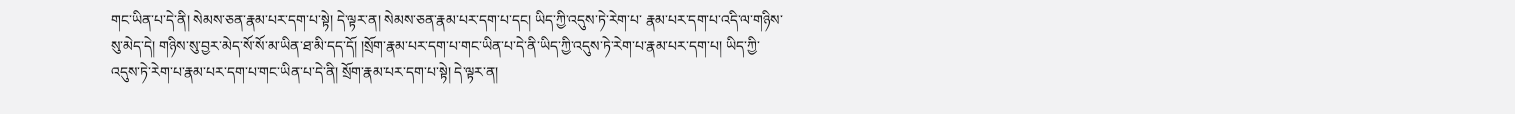གང་ཡིན་པ་དེ་ནི། སེམས་ཅན་རྣམ་པར་དག་པ་སྟེ། དེ་ལྟར་ན། སེམས་ཅན་རྣམ་པར་དག་པ་དང། ཡིད་ཀྱི་འདུས་ཏེ་རེག་པ་ རྣམ་པར་དག་པ་འདི་ལ་གཉིས་སུ་མེད་དེ། གཉིས་སུ་བྱར་མེད་སོ་སོ་མ་ཡིན་ཐ་མི་དད་དོ། །སྲོག་རྣམ་པར་དག་པ་གང་ཡིན་པ་དེ་ནི་ཡིད་ཀྱི་འདུས་ཏེ་རེག་པ་རྣམ་པར་དག་པ། ཡིད་ཀྱི་ འདུས་ཏེ་རེག་པ་རྣམ་པར་དག་པ་གང་ཡིན་པ་དེ་ནི། སྲོག་རྣམ་པར་དག་པ་སྟེ། དེ་ལྟར་ན།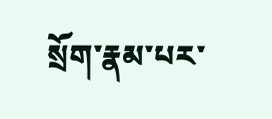སྲོག་རྣམ་པར་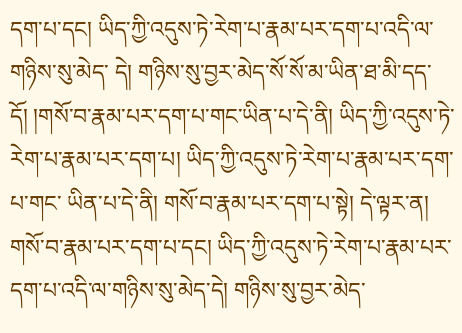དག་པ་དང། ཡིད་ཀྱི་འདུས་ཏེ་རེག་པ་རྣམ་པར་དག་པ་འདི་ལ་གཉིས་སུ་མེད་ དེ། གཉིས་སུ་བྱར་མེད་སོ་སོ་མ་ཡིན་ཐ་མི་དད་དོ། །གསོ་བ་རྣམ་པར་དག་པ་གང་ཡིན་པ་དེ་ནི། ཡིད་ཀྱི་འདུས་ཏེ་རེག་པ་རྣམ་པར་དག་པ། ཡིད་ཀྱི་འདུས་ཏེ་རེག་པ་རྣམ་པར་དག་པ་གང་ ཡིན་པ་དེ་ནི། གསོ་བ་རྣམ་པར་དག་པ་སྟེ། དེ་ལྟར་ན། གསོ་བ་རྣམ་པར་དག་པ་དང། ཡིད་ཀྱི་འདུས་ཏེ་རེག་པ་རྣམ་པར་དག་པ་འདི་ལ་གཉིས་སུ་མེད་དེ། གཉིས་སུ་བྱར་མེད་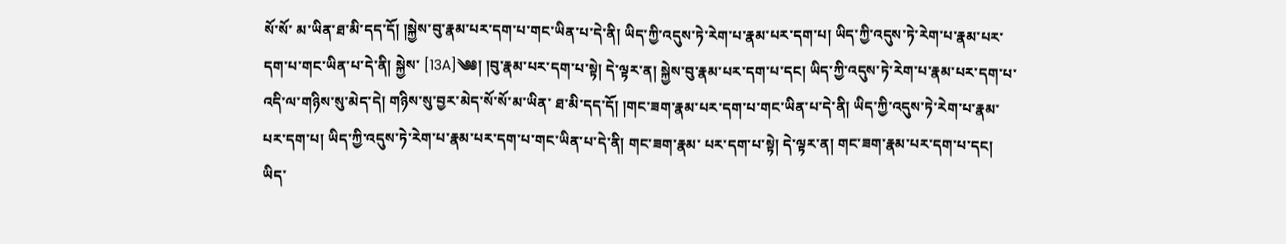སོ་སོ་ མ་ཡིན་ཐ་མི་དད་དོ། །སྐྱེས་བུ་རྣམ་པར་དག་པ་གང་ཡིན་པ་དེ་ནི། ཡིད་ཀྱི་འདུས་ཏེ་རེག་པ་རྣམ་པར་དག་པ། ཡིད་ཀྱི་འདུས་ཏེ་རེག་པ་རྣམ་པར་དག་པ་གང་ཡིན་པ་དེ་ནི། སྐྱེས་ [13A]༄༅། །བུ་རྣམ་པར་དག་པ་སྟེ། དེ་ལྟར་ན། སྐྱེས་བུ་རྣམ་པར་དག་པ་དང། ཡིད་ཀྱི་འདུས་ཏེ་རེག་པ་རྣམ་པར་དག་པ་འདི་ལ་གཉིས་སུ་མེད་དེ། གཉིས་སུ་བྱར་མེད་སོ་སོ་མ་ཡིན་ ཐ་མི་དད་དོ། །གང་ཟག་རྣམ་པར་དག་པ་གང་ཡིན་པ་དེ་ནི། ཡིད་ཀྱི་འདུས་ཏེ་རེག་པ་རྣམ་པར་དག་པ། ཡིད་ཀྱི་འདུས་ཏེ་རེག་པ་རྣམ་པར་དག་པ་གང་ཡིན་པ་དེ་ནི། གང་ཟག་རྣམ་ པར་དག་པ་སྟེ། དེ་ལྟར་ན། གང་ཟག་རྣམ་པར་དག་པ་དང། ཡིད་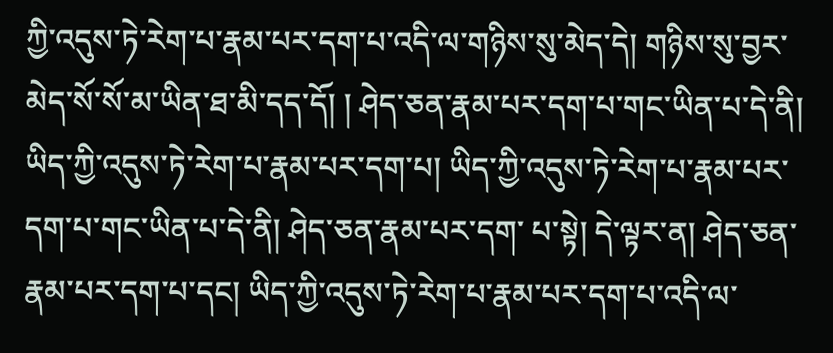ཀྱི་འདུས་ཏེ་རེག་པ་རྣམ་པར་དག་པ་འདི་ལ་གཉིས་སུ་མེད་དེ། གཉིས་སུ་བྱར་མེད་སོ་སོ་མ་ཡིན་ཐ་མི་དད་དོ། ། ཤེད་ཅན་རྣམ་པར་དག་པ་གང་ཡིན་པ་དེ་ནི། ཡིད་ཀྱི་འདུས་ཏེ་རེག་པ་རྣམ་པར་དག་པ། ཡིད་ཀྱི་འདུས་ཏེ་རེག་པ་རྣམ་པར་དག་པ་གང་ཡིན་པ་དེ་ནི། ཤེད་ཅན་རྣམ་པར་དག་ པ་སྟེ། དེ་ལྟར་ན། ཤེད་ཅན་རྣམ་པར་དག་པ་དང། ཡིད་ཀྱི་འདུས་ཏེ་རེག་པ་རྣམ་པར་དག་པ་འདི་ལ་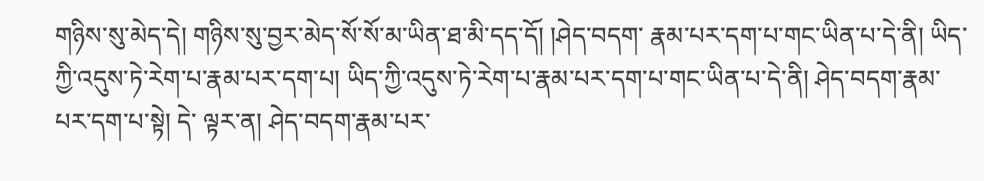གཉིས་སུ་མེད་དེ། གཉིས་སུ་བྱར་མེད་སོ་སོ་མ་ཡིན་ཐ་མི་དད་དོ། །ཤེད་བདག་ རྣམ་པར་དག་པ་གང་ཡིན་པ་དེ་ནི། ཡིད་ཀྱི་འདུས་ཏེ་རེག་པ་རྣམ་པར་དག་པ། ཡིད་ཀྱི་འདུས་ཏེ་རེག་པ་རྣམ་པར་དག་པ་གང་ཡིན་པ་དེ་ནི། ཤེད་བདག་རྣམ་པར་དག་པ་སྟེ། དེ་ ལྟར་ན། ཤེད་བདག་རྣམ་པར་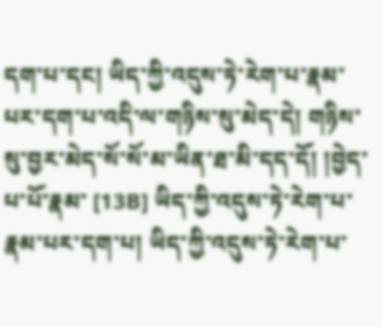དག་པ་དང། ཡིད་ཀྱི་འདུས་ཏེ་རེག་པ་རྣམ་པར་དག་པ་འདི་ལ་གཉིས་སུ་མེད་དེ། གཉིས་སུ་བྱར་མེད་སོ་སོ་མ་ཡིན་ཐ་མི་དད་དོ། །བྱེད་པ་པོ་རྣམ་ [13B] ཡིད་ཀྱི་འདུས་ཏེ་རེག་པ་རྣམ་པར་དག་པ། ཡིད་ཀྱི་འདུས་ཏེ་རེག་པ་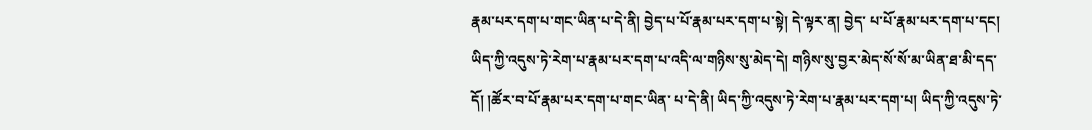རྣམ་པར་དག་པ་གང་ཡིན་པ་དེ་ནི། བྱེད་པ་པོ་རྣམ་པར་དག་པ་སྟེ། དེ་ལྟར་ན། བྱེད་ པ་པོ་རྣམ་པར་དག་པ་དང། ཡིད་ཀྱི་འདུས་ཏེ་རེག་པ་རྣམ་པར་དག་པ་འདི་ལ་གཉིས་སུ་མེད་དེ། གཉིས་སུ་བྱར་མེད་སོ་སོ་མ་ཡིན་ཐ་མི་དད་དོ། །ཚོར་བ་པོ་རྣམ་པར་དག་པ་གང་ཡིན་ པ་དེ་ནི། ཡིད་ཀྱི་འདུས་ཏེ་རེག་པ་རྣམ་པར་དག་པ། ཡིད་ཀྱི་འདུས་ཏེ་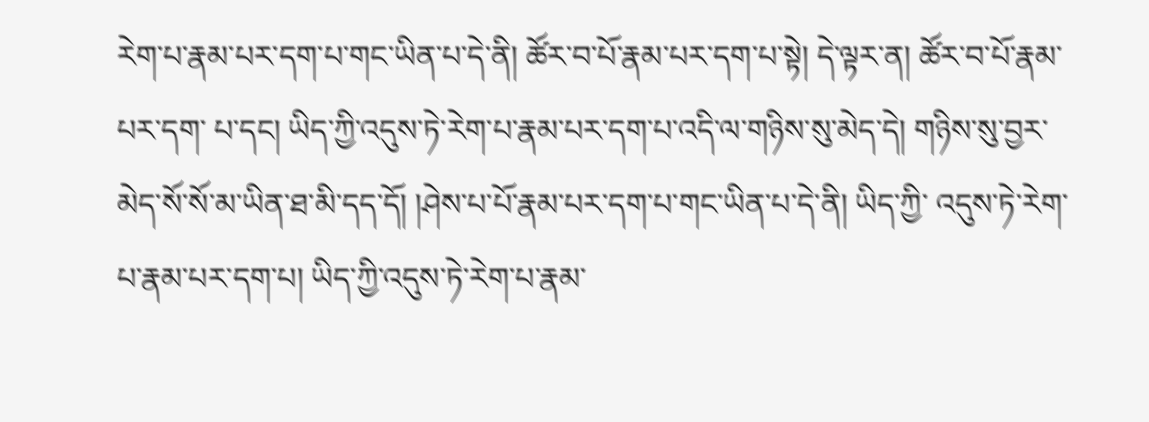རེག་པ་རྣམ་པར་དག་པ་གང་ཡིན་པ་དེ་ནི། ཚོར་བ་པོ་རྣམ་པར་དག་པ་སྟེ། དེ་ལྟར་ན། ཚོར་བ་པོ་རྣམ་པར་དག་ པ་དང། ཡིད་ཀྱི་འདུས་ཏེ་རེག་པ་རྣམ་པར་དག་པ་འདི་ལ་གཉིས་སུ་མེད་དེ། གཉིས་སུ་བྱར་མེད་སོ་སོ་མ་ཡིན་ཐ་མི་དད་དོ། །ཤེས་པ་པོ་རྣམ་པར་དག་པ་གང་ཡིན་པ་དེ་ནི། ཡིད་ཀྱི་ འདུས་ཏེ་རེག་པ་རྣམ་པར་དག་པ། ཡིད་ཀྱི་འདུས་ཏེ་རེག་པ་རྣམ་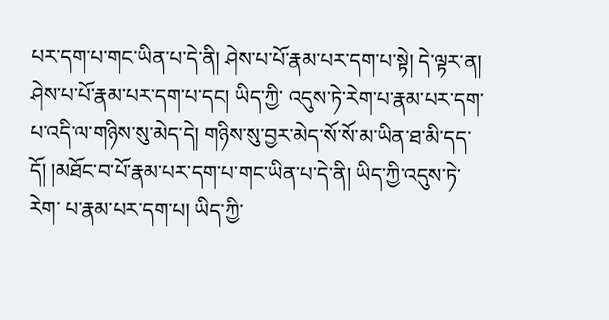པར་དག་པ་གང་ཡིན་པ་དེ་ནི། ཤེས་པ་པོ་རྣམ་པར་དག་པ་སྟེ། དེ་ལྟར་ན། ཤེས་པ་པོ་རྣམ་པར་དག་པ་དང། ཡིད་ཀྱི་ འདུས་ཏེ་རེག་པ་རྣམ་པར་དག་པ་འདི་ལ་གཉིས་སུ་མེད་དེ། གཉིས་སུ་བྱར་མེད་སོ་སོ་མ་ཡིན་ཐ་མི་དད་དོ། །མཐོང་བ་པོ་རྣམ་པར་དག་པ་གང་ཡིན་པ་དེ་ནི། ཡིད་ཀྱི་འདུས་ཏེ་རེག་ པ་རྣམ་པར་དག་པ། ཡིད་ཀྱི་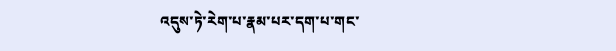འདུས་ཏེ་རེག་པ་རྣམ་པར་དག་པ་གང་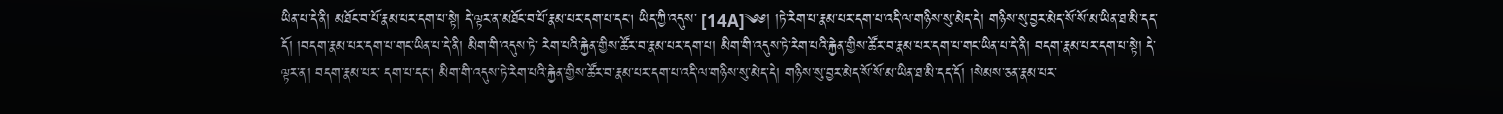ཡིན་པ་དེ་ནི། མཐོང་བ་པོ་རྣམ་པར་དག་པ་སྟེ། དེ་ལྟར་ན་མཐོང་བ་པོ་རྣམ་པར་དག་པ་དང། ཡིད་ཀྱི་འདུས་ [14A]༄༅། །ཏེ་རེག་པ་རྣམ་པར་དག་པ་འདི་ལ་གཉིས་སུ་མེད་དེ། གཉིས་སུ་བྱར་མེད་སོ་སོ་མ་ཡིན་ཐ་མི་དད་དོ། །བདག་རྣམ་པར་དག་པ་གང་ཡིན་པ་དེ་ནི། མིག་གི་འདུས་ཏེ་ རེག་པའི་རྐྱེན་གྱིས་ཚོར་བ་རྣམ་པར་དག་པ། མིག་གི་འདུས་ཏེ་རེག་པའི་རྐྱེན་གྱིས་ཚོར་བ་རྣམ་པར་དག་པ་གང་ཡིན་པ་དེ་ནི། བདག་རྣམ་པར་དག་པ་སྟེ། དེ་ལྟར་ན། བདག་རྣམ་པར་ དག་པ་དང། མིག་གི་འདུས་ཏེ་རེག་པའི་རྐྱེན་གྱིས་ཚོར་བ་རྣམ་པར་དག་པ་འདི་ལ་གཉིས་སུ་མེད་དེ། གཉིས་སུ་བྱར་མེད་སོ་སོ་མ་ཡིན་ཐ་མི་དད་དོ། །སེམས་ཅན་རྣམ་པར་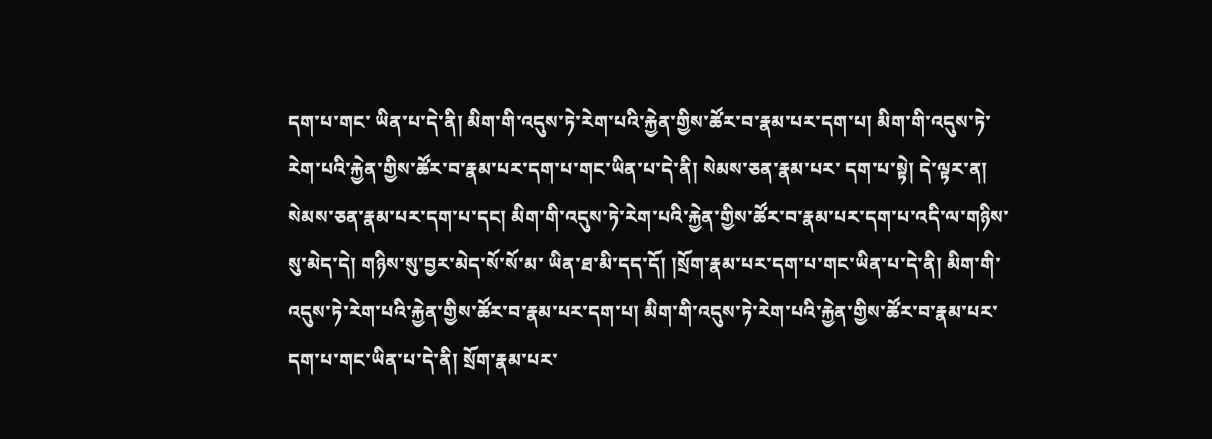དག་པ་གང་ ཡིན་པ་དེ་ནི། མིག་གི་འདུས་ཏེ་རེག་པའི་རྐྱེན་གྱིས་ཚོར་བ་རྣམ་པར་དག་པ། མིག་གི་འདུས་ཏེ་རེག་པའི་རྐྱེན་གྱིས་ཚོར་བ་རྣམ་པར་དག་པ་གང་ཡིན་པ་དེ་ནི། སེམས་ཅན་རྣམ་པར་ དག་པ་སྟེ། དེ་ལྟར་ན། སེམས་ཅན་རྣམ་པར་དག་པ་དང། མིག་གི་འདུས་ཏེ་རེག་པའི་རྐྱེན་གྱིས་ཚོར་བ་རྣམ་པར་དག་པ་འདི་ལ་གཉིས་སུ་མེད་དེ། གཉིས་སུ་བྱར་མེད་སོ་སོ་མ་ ཡིན་ཐ་མི་དད་དོ། །སྲོག་རྣམ་པར་དག་པ་གང་ཡིན་པ་དེ་ནི། མིག་གི་འདུས་ཏེ་རེག་པའི་རྐྱེན་གྱིས་ཚོར་བ་རྣམ་པར་དག་པ། མིག་གི་འདུས་ཏེ་རེག་པའི་རྐྱེན་གྱིས་ཚོར་བ་རྣམ་པར་ དག་པ་གང་ཡིན་པ་དེ་ནི། སྲོག་རྣམ་པར་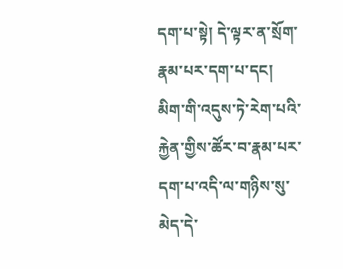དག་པ་སྟེ། དེ་ལྟར་ན་སྲོག་རྣམ་པར་དག་པ་དང། མིག་གི་འདུས་ཏེ་རེག་པའི་རྐྱེན་གྱིས་ཚོར་བ་རྣམ་པར་དག་པ་འདི་ལ་གཉིས་སུ་མེད་དེ་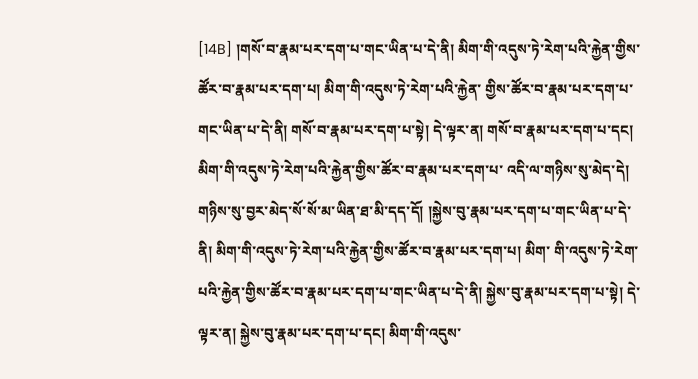[14B] །གསོ་བ་རྣམ་པར་དག་པ་གང་ཡིན་པ་དེ་ནི། མིག་གི་འདུས་ཏེ་རེག་པའི་རྐྱེན་གྱིས་ཚོར་བ་རྣམ་པར་དག་པ། མིག་གི་འདུས་ཏེ་རེག་པའི་རྐྱེན་ གྱིས་ཚོར་བ་རྣམ་པར་དག་པ་གང་ཡིན་པ་དེ་ནི། གསོ་བ་རྣམ་པར་དག་པ་སྟེ། དེ་ལྟར་ན། གསོ་བ་རྣམ་པར་དག་པ་དང། མིག་གི་འདུས་ཏེ་རེག་པའི་རྐྱེན་གྱིས་ཚོར་བ་རྣམ་པར་དག་པ་ འདི་ལ་གཉིས་སུ་མེད་དེ། གཉིས་སུ་བྱར་མེད་སོ་སོ་མ་ཡིན་ཐ་མི་དད་དོ། །སྐྱེས་བུ་རྣམ་པར་དག་པ་གང་ཡིན་པ་དེ་ནི། མིག་གི་འདུས་ཏེ་རེག་པའི་རྐྱེན་གྱིས་ཚོར་བ་རྣམ་པར་དག་པ། མིག་ གི་འདུས་ཏེ་རེག་པའི་རྐྱེན་གྱིས་ཚོར་བ་རྣམ་པར་དག་པ་གང་ཡིན་པ་དེ་ནི། སྐྱེས་བུ་རྣམ་པར་དག་པ་སྟེ། དེ་ལྟར་ན། སྐྱེས་བུ་རྣམ་པར་དག་པ་དང། མིག་གི་འདུས་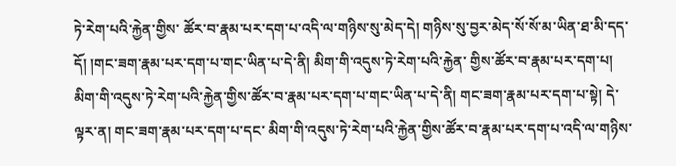ཏེ་རེག་པའི་རྐྱེན་གྱིས་ ཚོར་བ་རྣམ་པར་དག་པ་འདི་ལ་གཉིས་སུ་མེད་དེ། གཉིས་སུ་བྱར་མེད་སོ་སོ་མ་ཡིན་ཐ་མི་དད་དོ། །གང་ཟག་རྣམ་པར་དག་པ་གང་ཡིན་པ་དེ་ནི། མིག་གི་འདུས་ཏེ་རེག་པའི་རྐྱེན་ གྱིས་ཚོར་བ་རྣམ་པར་དག་པ། མིག་གི་འདུས་ཏེ་རེག་པའི་རྐྱེན་གྱིས་ཚོར་བ་རྣམ་པར་དག་པ་གང་ཡིན་པ་དེ་ནི། གང་ཟག་རྣམ་པར་དག་པ་སྟེ། དེ་ལྟར་ན། གང་ཟག་རྣམ་པར་དག་པ་དང་ མིག་གི་འདུས་ཏེ་རེག་པའི་རྐྱེན་གྱིས་ཚོར་བ་རྣམ་པར་དག་པ་འདི་ལ་གཉིས་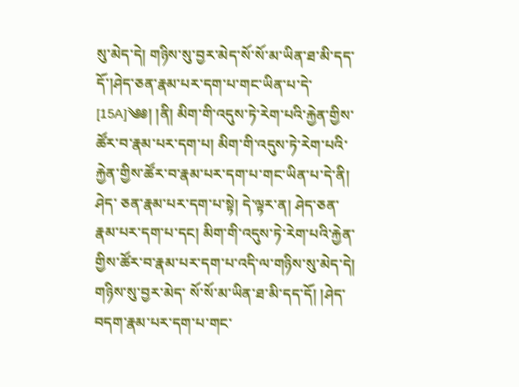སུ་མེད་དེ། གཉིས་སུ་བྱར་མེད་སོ་སོ་མ་ཡིན་ཐ་མི་དད་དོ་།ཤེད་ཅན་རྣམ་པར་དག་པ་གང་ཡིན་པ་དེ་ [15A]༄༅། །ནི། མིག་གི་འདུས་ཏེ་རེག་པའི་རྐྱེན་གྱིས་ཚོར་བ་རྣམ་པར་དག་པ། མིག་གི་འདུས་ཏེ་རེག་པའི་རྐྱེན་གྱིས་ཚོར་བ་རྣམ་པར་དག་པ་གང་ཡིན་པ་དེ་ནི། ཤེད་ ཅན་རྣམ་པར་དག་པ་སྟེ། དེ་ལྟར་ན། ཤེད་ཅན་རྣམ་པར་དག་པ་དང། མིག་གི་འདུས་ཏེ་རེག་པའི་རྐྱེན་གྱིས་ཚོར་བ་རྣམ་པར་དག་པ་འདི་ལ་གཉིས་སུ་མེད་དེ། གཉིས་སུ་བྱར་མེད་ སོ་སོ་མ་ཡིན་ཐ་མི་དད་དོ། །ཤེད་བདག་རྣམ་པར་དག་པ་གང་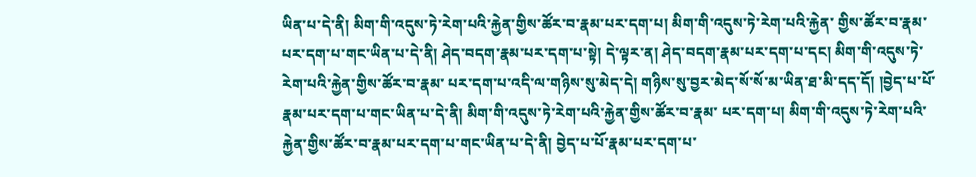ཡིན་པ་དེ་ནི། མིག་གི་འདུས་ཏེ་རེག་པའི་རྐྱེན་གྱིས་ཚོར་བ་རྣམ་པར་དག་པ། མིག་གི་འདུས་ཏེ་རེག་པའི་རྐྱེན་ གྱིས་ཚོར་བ་རྣམ་པར་དག་པ་གང་ཡིན་པ་དེ་ནི། ཤེད་བདག་རྣམ་པར་དག་པ་སྟེ། དེ་ལྟར་ན། ཤེད་བདག་རྣམ་པར་དག་པ་དང། མིག་གི་འདུས་ཏེ་རེག་པའི་རྐྱེན་གྱིས་ཚོར་བ་རྣམ་ པར་དག་པ་འདི་ལ་གཉིས་སུ་མེད་དེ། གཉིས་སུ་བྱར་མེད་སོ་སོ་མ་ཡིན་ཐ་མི་དད་དོ། །བྱེད་པ་པོ་རྣམ་པར་དག་པ་གང་ཡིན་པ་དེ་ནི། མིག་གི་འདུས་ཏེ་རེག་པའི་རྐྱེན་གྱིས་ཚོར་བ་རྣམ་ པར་དག་པ། མིག་གི་འདུས་ཏེ་རེག་པའི་རྐྱེན་གྱིས་ཚོར་བ་རྣམ་པར་དག་པ་གང་ཡིན་པ་དེ་ནི། བྱེད་པ་པོ་རྣམ་པར་དག་པ་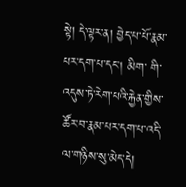སྟེ། དེ་ལྟར་ན། བྱེད་པ་པོ་རྣམ་པར་དག་པ་དང། མིག་ གི་འདུས་ཏེ་རེག་པའི་རྐྱེན་གྱིས་ཚོར་བ་རྣམ་པར་དག་པ་འདི་ལ་གཉིས་སུ་མེད་དེ།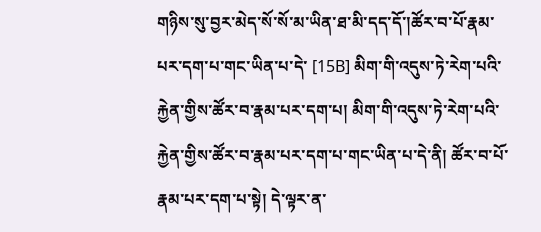གཉིས་སུ་བྱར་མེད་སོ་སོ་མ་ཡིན་ཐ་མི་དད་དོ་།ཚོར་བ་པོ་རྣམ་པར་དག་པ་གང་ཡིན་པ་དེ་ [15B] མིག་གི་འདུས་ཏེ་རེག་པའི་རྐྱེན་གྱིས་ཚོར་བ་རྣམ་པར་དག་པ། མིག་གི་འདུས་ཏེ་རེག་པའི་རྐྱེན་གྱིས་ཚོར་བ་རྣམ་པར་དག་པ་གང་ཡིན་པ་དེ་ནི། ཚོར་བ་པོ་རྣམ་པར་དག་པ་སྟེ། དེ་ལྟར་ན་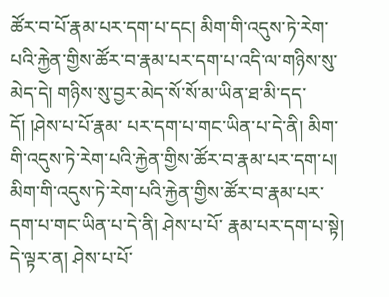ཚོར་བ་པོ་རྣམ་པར་དག་པ་དང། མིག་གི་འདུས་ཏེ་རེག་པའི་རྐྱེན་གྱིས་ཚོར་བ་རྣམ་པར་དག་པ་འདི་ལ་གཉིས་སུ་མེད་དེ། གཉིས་སུ་བྱར་མེད་སོ་སོ་མ་ཡིན་ཐ་མི་དད་དོ། །ཤེས་པ་པོ་རྣམ་ པར་དག་པ་གང་ཡིན་པ་དེ་ནི། མིག་གི་འདུས་ཏེ་རེག་པའི་རྐྱེན་གྱིས་ཚོར་བ་རྣམ་པར་དག་པ། མིག་གི་འདུས་ཏེ་རེག་པའི་རྐྱེན་གྱིས་ཚོར་བ་རྣམ་པར་དག་པ་གང་ཡིན་པ་དེ་ནི། ཤེས་པ་པོ་ རྣམ་པར་དག་པ་སྟེ། དེ་ལྟར་ན། ཤེས་པ་པོ་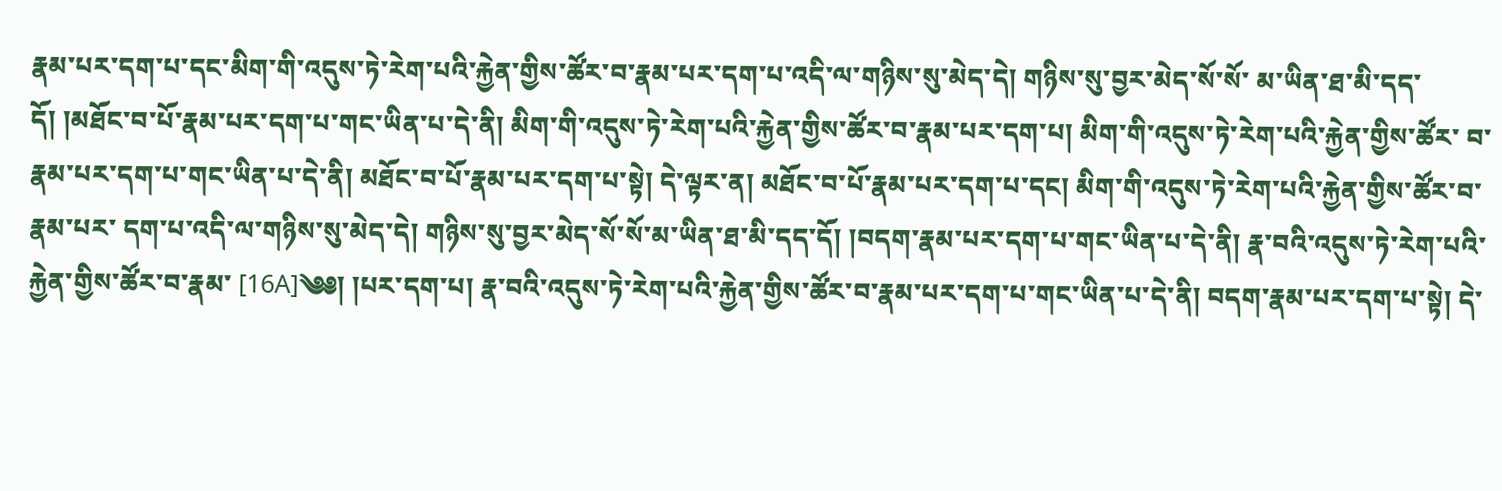རྣམ་པར་དག་པ་དང་མིག་གི་འདུས་ཏེ་རེག་པའི་རྐྱེན་གྱིས་ཚོར་བ་རྣམ་པར་དག་པ་འདི་ལ་གཉིས་སུ་མེད་དེ། གཉིས་སུ་བྱར་མེད་སོ་སོ་ མ་ཡིན་ཐ་མི་དད་དོ། །མཐོང་བ་པོ་རྣམ་པར་དག་པ་གང་ཡིན་པ་དེ་ནི། མིག་གི་འདུས་ཏེ་རེག་པའི་རྐྱེན་གྱིས་ཚོར་བ་རྣམ་པར་དག་པ། མིག་གི་འདུས་ཏེ་རེག་པའི་རྐྱེན་གྱིས་ཚོར་ བ་རྣམ་པར་དག་པ་གང་ཡིན་པ་དེ་ནི། མཐོང་བ་པོ་རྣམ་པར་དག་པ་སྟེ། དེ་ལྟར་ན། མཐོང་བ་པོ་རྣམ་པར་དག་པ་དང། མིག་གི་འདུས་ཏེ་རེག་པའི་རྐྱེན་གྱིས་ཚོར་བ་རྣམ་པར་ དག་པ་འདི་ལ་གཉིས་སུ་མེད་དེ། གཉིས་སུ་བྱར་མེད་སོ་སོ་མ་ཡིན་ཐ་མི་དད་དོ། །བདག་རྣམ་པར་དག་པ་གང་ཡིན་པ་དེ་ནི། རྣ་བའི་འདུས་ཏེ་རེག་པའི་རྐྱེན་གྱིས་ཚོར་བ་རྣམ་ [16A]༄༅། །པར་དག་པ། རྣ་བའི་འདུས་ཏེ་རེག་པའི་རྐྱེན་གྱིས་ཚོར་བ་རྣམ་པར་དག་པ་གང་ཡིན་པ་དེ་ནི། བདག་རྣམ་པར་དག་པ་སྟེ། དེ་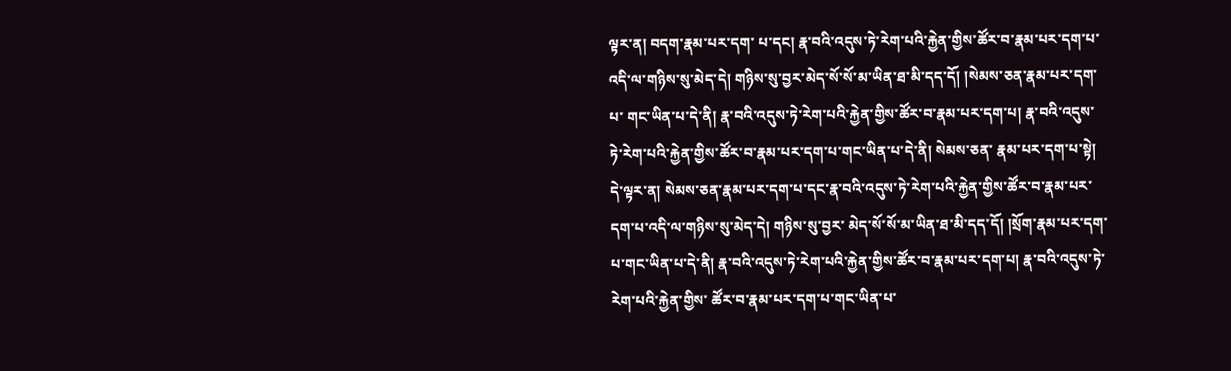ལྟར་ན། བདག་རྣམ་པར་དག་ པ་དང། རྣ་བའི་འདུས་ཏེ་རེག་པའི་རྐྱེན་གྱིས་ཚོར་བ་རྣམ་པར་དག་པ་འདི་ལ་གཉིས་སུ་མེད་དེ། གཉིས་སུ་བྱར་མེད་སོ་སོ་མ་ཡིན་ཐ་མི་དད་དོ། །སེམས་ཅན་རྣམ་པར་དག་པ་ གང་ཡིན་པ་དེ་ནི། རྣ་བའི་འདུས་ཏེ་རེག་པའི་རྐྱེན་གྱིས་ཚོར་བ་རྣམ་པར་དག་པ། རྣ་བའི་འདུས་ཏེ་རེག་པའི་རྐྱེན་གྱིས་ཚོར་བ་རྣམ་པར་དག་པ་གང་ཡིན་པ་དེ་ནི། སེམས་ཅན་ རྣམ་པར་དག་པ་སྟེ། དེ་ལྟར་ན། སེམས་ཅན་རྣམ་པར་དག་པ་དང་རྣ་བའི་འདུས་ཏེ་རེག་པའི་རྐྱེན་གྱིས་ཚོར་བ་རྣམ་པར་དག་པ་འདི་ལ་གཉིས་སུ་མེད་དེ། གཉིས་སུ་བྱར་ མེད་སོ་སོ་མ་ཡིན་ཐ་མི་དད་དོ། །སྲོག་རྣམ་པར་དག་པ་གང་ཡིན་པ་དེ་ནི། རྣ་བའི་འདུས་ཏེ་རེག་པའི་རྐྱེན་གྱིས་ཚོར་བ་རྣམ་པར་དག་པ། རྣ་བའི་འདུས་ཏེ་རེག་པའི་རྐྱེན་གྱིས་ ཚོར་བ་རྣམ་པར་དག་པ་གང་ཡིན་པ་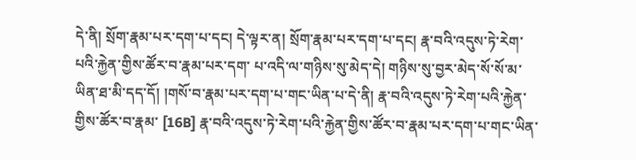དེ་ནི། སྲོག་རྣམ་པར་དག་པ་དང། དེ་ལྟར་ན། སྲོག་རྣམ་པར་དག་པ་དང། རྣ་བའི་འདུས་ཏེ་རེག་པའི་རྐྱེན་གྱིས་ཚོར་བ་རྣམ་པར་དག་ པ་འདི་ལ་གཉིས་སུ་མེད་དེ། གཉིས་སུ་བྱར་མེད་སོ་སོ་མ་ཡིན་ཐ་མི་དད་དོ། །གསོ་བ་རྣམ་པར་དག་པ་གང་ཡིན་པ་དེ་ནི། རྣ་བའི་འདུས་ཏེ་རེག་པའི་རྐྱེན་གྱིས་ཚོར་བ་རྣམ་ [16B] རྣ་བའི་འདུས་ཏེ་རེག་པའི་རྐྱེན་གྱིས་ཚོར་བ་རྣམ་པར་དག་པ་གང་ཡིན་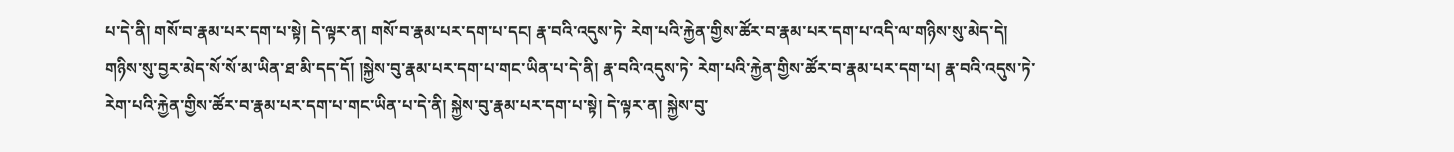པ་དེ་ནི། གསོ་བ་རྣམ་པར་དག་པ་སྟེ། དེ་ལྟར་ན། གསོ་བ་རྣམ་པར་དག་པ་དང། རྣ་བའི་འདུས་ཏེ་ རེག་པའི་རྐྱེན་གྱིས་ཚོར་བ་རྣམ་པར་དག་པ་འདི་ལ་གཉིས་སུ་མེད་དེ། གཉིས་སུ་བྱར་མེད་སོ་སོ་མ་ཡིན་ཐ་མི་དད་དོ། །སྐྱེས་བུ་རྣམ་པར་དག་པ་གང་ཡིན་པ་དེ་ནི། རྣ་བའི་འདུས་ཏེ་ རེག་པའི་རྐྱེན་གྱིས་ཚོར་བ་རྣམ་པར་དག་པ། རྣ་བའི་འདུས་ཏེ་རེག་པའི་རྐྱེན་གྱིས་ཚོར་བ་རྣམ་པར་དག་པ་གང་ཡིན་པ་དེ་ནི། སྐྱེས་བུ་རྣམ་པར་དག་པ་སྟེ། དེ་ལྟར་ན། སྐྱེས་བུ་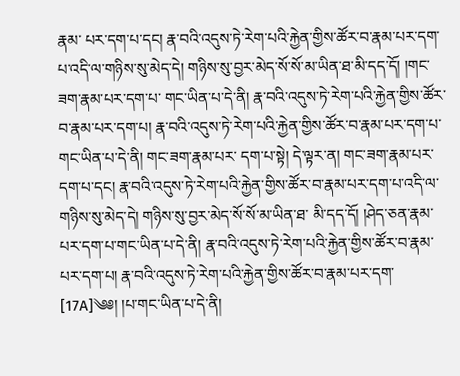རྣམ་ པར་དག་པ་དང། རྣ་བའི་འདུས་ཏེ་རེག་པའི་རྐྱེན་གྱིས་ཚོར་བ་རྣམ་པར་དག་པ་འདི་ལ་གཉིས་སུ་མེད་དེ། གཉིས་སུ་བྱར་མེད་སོ་སོ་མ་ཡིན་ཐ་མི་དད་དོ། །གང་ཟག་རྣམ་པར་དག་པ་ གང་ཡིན་པ་དེ་ནི། རྣ་བའི་འདུས་ཏེ་རེག་པའི་རྐྱེན་གྱིས་ཚོར་བ་རྣམ་པར་དག་པ། རྣ་བའི་འདུས་ཏེ་རེག་པའི་རྐྱེན་གྱིས་ཚོར་བ་རྣམ་པར་དག་པ་གང་ཡིན་པ་དེ་ནི། གང་ཟག་རྣམ་པར་ དག་པ་སྟེ། དེ་ལྟར་ན། གང་ཟག་རྣམ་པར་དག་པ་དང། རྣ་བའི་འདུས་ཏེ་རེག་པའི་རྐྱེན་གྱིས་ཚོར་བ་རྣམ་པར་དག་པ་འདི་ལ་གཉིས་སུ་མེད་དེ། གཉིས་སུ་བྱར་མེད་སོ་སོ་མ་ཡིན་ཐ་ མི་དད་དོ། །ཤེད་ཅན་རྣམ་པར་དག་པ་གང་ཡིན་པ་དེ་ནི། རྣ་བའི་འདུས་ཏེ་རེག་པའི་རྐྱེན་གྱིས་ཚོར་བ་རྣམ་པར་དག་པ། རྣ་བའི་འདུས་ཏེ་རེག་པའི་རྐྱེན་གྱིས་ཚོར་བ་རྣམ་པར་དག་ [17A]༄༅། །པ་གང་ཡིན་པ་དེ་ནི།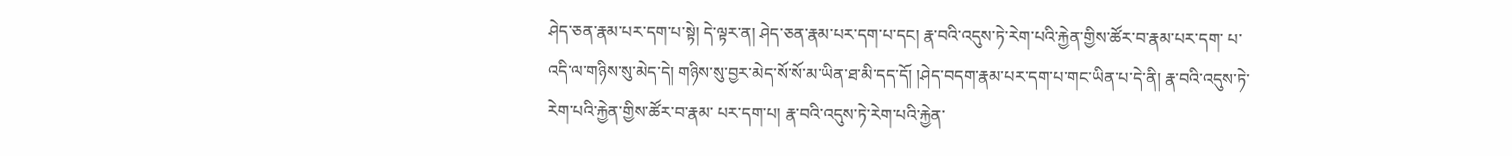ཤེད་ཅན་རྣམ་པར་དག་པ་སྟེ། དེ་ལྟར་ན། ཤེད་ཅན་རྣམ་པར་དག་པ་དང། རྣ་བའི་འདུས་ཏེ་རེག་པའི་རྐྱེན་གྱིས་ཚོར་བ་རྣམ་པར་དག་ པ་འདི་ལ་གཉིས་སུ་མེད་དེ། གཉིས་སུ་བྱར་མེད་སོ་སོ་མ་ཡིན་ཐ་མི་དད་དོ། །ཤེད་བདག་རྣམ་པར་དག་པ་གང་ཡིན་པ་དེ་ནི། རྣ་བའི་འདུས་ཏེ་རེག་པའི་རྐྱེན་གྱིས་ཚོར་བ་རྣམ་ པར་དག་པ། རྣ་བའི་འདུས་ཏེ་རེག་པའི་རྐྱེན་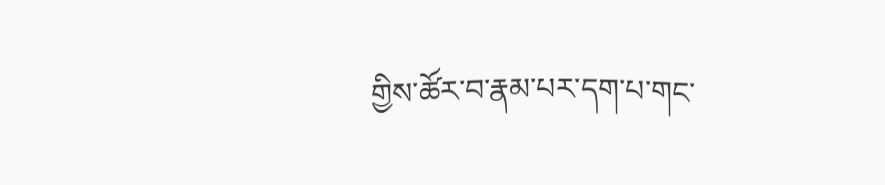གྱིས་ཚོར་བ་རྣམ་པར་དག་པ་གང་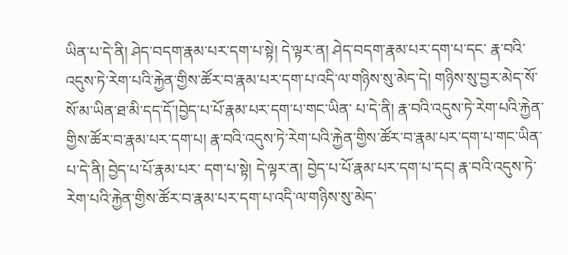ཡིན་པ་དེ་ནི། ཤེད་བདག་རྣམ་པར་དག་པ་སྟེ། དེ་ལྟར་ན། ཤེད་བདག་རྣམ་པར་དག་པ་དང་ རྣ་བའི་འདུས་ཏེ་རེག་པའི་རྐྱེན་གྱིས་ཚོར་བ་རྣམ་པར་དག་པ་འདི་ལ་གཉིས་སུ་མེད་དེ། གཉིས་སུ་བྱར་མེད་སོ་སོ་མ་ཡིན་ཐ་མི་དད་དོ་།བྱེད་པ་པོ་རྣམ་པར་དག་པ་གང་ཡིན་ པ་དེ་ནི། རྣ་བའི་འདུས་ཏེ་རེག་པའི་རྐྱེན་གྱིས་ཚོར་བ་རྣམ་པར་དག་པ། རྣ་བའི་འདུས་ཏེ་རེག་པའི་རྐྱེན་གྱིས་ཚོར་བ་རྣམ་པར་དག་པ་གང་ཡིན་པ་དེ་ནི། བྱེད་པ་པོ་རྣམ་པར་ དག་པ་སྟེ། དེ་ལྟར་ན། བྱེད་པ་པོ་རྣམ་པར་དག་པ་དང། རྣ་བའི་འདུས་ཏེ་རེག་པའི་རྐྱེན་གྱིས་ཚོར་བ་རྣམ་པར་དག་པ་འདི་ལ་གཉིས་སུ་མེད་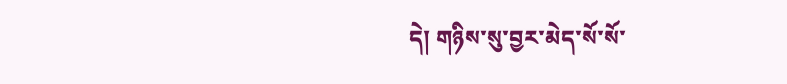དེ། གཉིས་སུ་བྱར་མེད་སོ་སོ་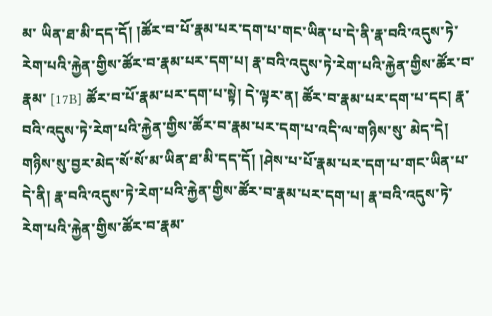མ་ ཡིན་ཐ་མི་དད་དོ། །ཚོར་བ་པོ་རྣམ་པར་དག་པ་གང་ཡིན་པ་དེ་ནི་རྣ་བའི་འདུས་ཏེ་རེག་པའི་རྐྱེན་གྱིས་ཚོར་བ་རྣམ་པར་དག་པ། རྣ་བའི་འདུས་ཏེ་རེག་པའི་རྐྱེན་གྱིས་ཚོར་བ་རྣམ་ [17B] ཚོར་བ་པོ་རྣམ་པར་དག་པ་སྟེ། དེ་ལྟར་ན། ཚོར་བ་རྣམ་པར་དག་པ་དང། རྣ་བའི་འདུས་ཏེ་རེག་པའི་རྐྱེན་གྱིས་ཚོར་བ་རྣམ་པར་དག་པ་འདི་ལ་གཉིས་སུ་ མེད་དེ། གཉིས་སུ་བྱར་མེད་སོ་སོ་མ་ཡིན་ཐ་མི་དད་དོ། །ཤེས་པ་པོ་རྣམ་པར་དག་པ་གང་ཡིན་པ་དེ་ནི། རྣ་བའི་འདུས་ཏེ་རེག་པའི་རྐྱེན་གྱིས་ཚོར་བ་རྣམ་པར་དག་པ། རྣ་བའི་འདུས་ཏེ་ རེག་པའི་རྐྱེན་གྱིས་ཚོར་བ་རྣམ་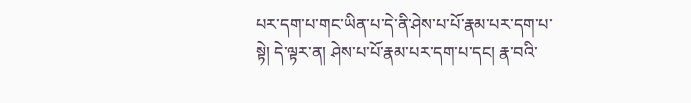པར་དག་པ་གང་ཡིན་པ་དེ་ནི་ཤེས་པ་པོ་རྣམ་པར་དག་པ་སྟེ། དེ་ལྟར་ན། ཤེས་པ་པོ་རྣམ་པར་དག་པ་དང། རྣ་བའི་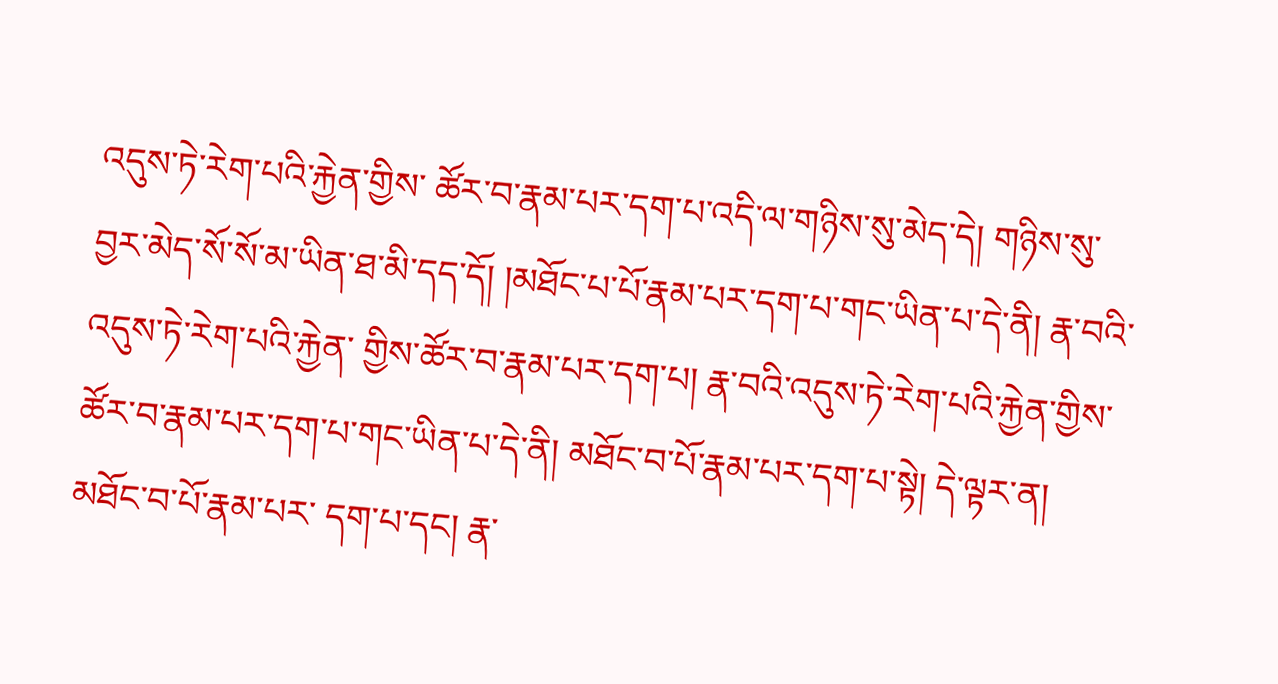འདུས་ཏེ་རེག་པའི་རྐྱེན་གྱིས་ ཚོར་བ་རྣམ་པར་དག་པ་འདི་ལ་གཉིས་སུ་མེད་དེ། གཉིས་སུ་བྱར་མེད་སོ་སོ་མ་ཡིན་ཐ་མི་དད་དོ། །མཐོང་པ་པོ་རྣམ་པར་དག་པ་གང་ཡིན་པ་དེ་ནི། རྣ་བའི་འདུས་ཏེ་རེག་པའི་རྐྱེན་ གྱིས་ཚོར་བ་རྣམ་པར་དག་པ། རྣ་བའི་འདུས་ཏེ་རེག་པའི་རྐྱེན་གྱིས་ཚོར་བ་རྣམ་པར་དག་པ་གང་ཡིན་པ་དེ་ནི། མཐོང་བ་པོ་རྣམ་པར་དག་པ་སྟེ། དེ་ལྟར་ན། མཐོང་བ་པོ་རྣམ་པར་ དག་པ་དང། རྣ་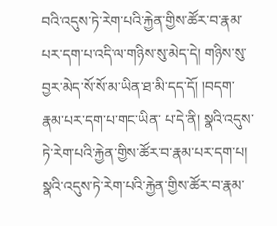བའི་འདུས་ཏེ་རེག་པའི་རྐྱེན་གྱིས་ཚོར་བ་རྣམ་པར་དག་པ་འདི་ལ་གཉིས་སུ་མེད་དེ། གཉིས་སུ་བྱར་མེད་སོ་སོ་མ་ཡིན་ཐ་མི་དད་དོ། །བདག་རྣམ་པར་དག་པ་གང་ཡིན་ པ་དེ་ནི། སྣའི་འདུས་ཏེ་རེག་པའི་རྐྱེན་གྱིས་ཚོར་བ་རྣམ་པར་དག་པ། སྣའི་འདུས་ཏེ་རེག་པའི་རྐྱེན་གྱིས་ཚོར་བ་རྣམ་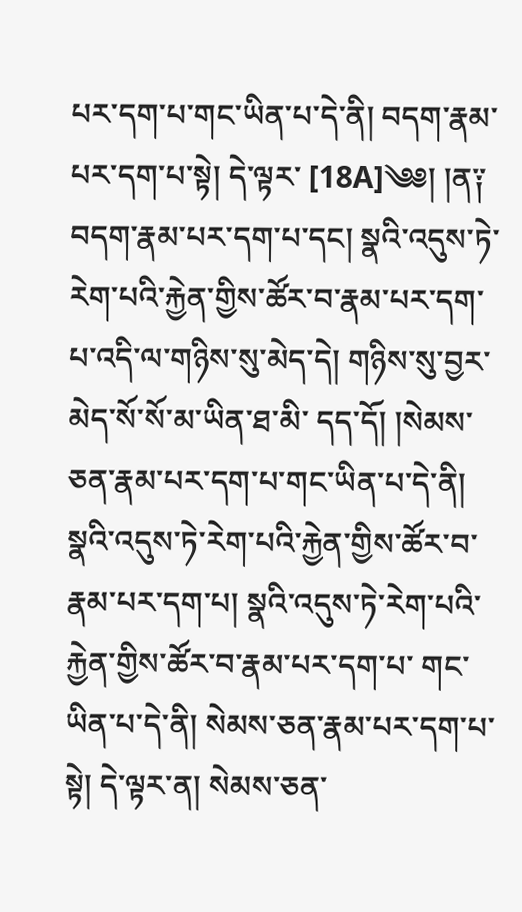པར་དག་པ་གང་ཡིན་པ་དེ་ནི། བདག་རྣམ་པར་དག་པ་སྟེ། དེ་ལྟར་ [18A]༄༅། །ན༑ བདག་རྣམ་པར་དག་པ་དང། སྣའི་འདུས་ཏེ་རེག་པའི་རྐྱེན་གྱིས་ཚོར་བ་རྣམ་པར་དག་པ་འདི་ལ་གཉིས་སུ་མེད་དེ། གཉིས་སུ་བྱར་མེད་སོ་སོ་མ་ཡིན་ཐ་མི་ དད་དོ། །སེམས་ཅན་རྣམ་པར་དག་པ་གང་ཡིན་པ་དེ་ནི། སྣའི་འདུས་ཏེ་རེག་པའི་རྐྱེན་གྱིས་ཚོར་བ་རྣམ་པར་དག་པ། སྣའི་འདུས་ཏེ་རེག་པའི་རྐྱེན་གྱིས་ཚོར་བ་རྣམ་པར་དག་པ་ གང་ཡིན་པ་དེ་ནི། སེམས་ཅན་རྣམ་པར་དག་པ་སྟེ། དེ་ལྟར་ན། སེམས་ཅན་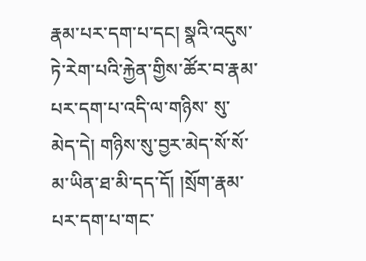རྣམ་པར་དག་པ་དང། སྣའི་འདུས་ཏེ་རེག་པའི་རྐྱེན་གྱིས་ཚོར་བ་རྣམ་པར་དག་པ་འདི་ལ་གཉིས་ སུ་མེད་དེ། གཉིས་སུ་བྱར་མེད་སོ་སོ་མ་ཡིན་ཐ་མི་དད་དོ། །སྲོག་རྣམ་པར་དག་པ་གང་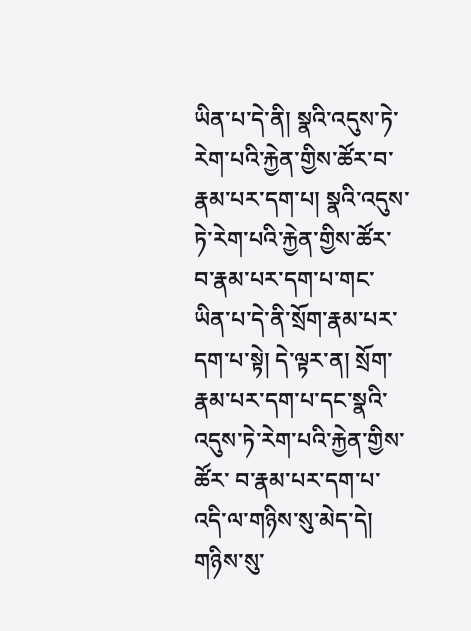ཡིན་པ་དེ་ནི། སྣའི་འདུས་ཏེ་རེག་པའི་རྐྱེན་གྱིས་ཚོར་བ་རྣམ་པར་དག་པ། སྣའི་འདུས་ ཏེ་རེག་པའི་རྐྱེན་གྱིས་ཚོར་བ་རྣམ་པར་དག་པ་གང་ཡིན་པ་དེ་ནི་སྲོག་རྣམ་པར་དག་པ་སྟེ། དེ་ལྟར་ན། སྲོག་རྣམ་པར་དག་པ་དང་སྣའི་འདུས་ཏེ་རེག་པའི་རྐྱེན་གྱིས་ཚོར་ བ་རྣམ་པར་དག་པ་འདི་ལ་གཉིས་སུ་མེད་དེ། གཉིས་སུ་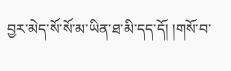བྱར་མེད་སོ་སོ་མ་ཡིན་ཐ་མི་དད་དོ། །གསོ་བ་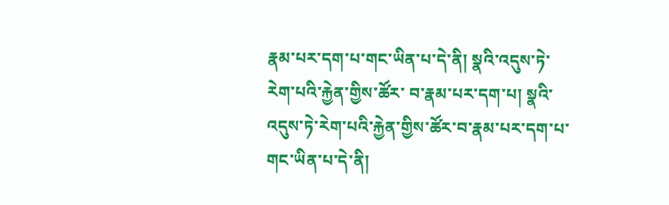རྣམ་པར་དག་པ་གང་ཡིན་པ་དེ་ནི། སྣའི་འདུས་ཏེ་རེག་པའི་རྐྱེན་གྱིས་ཚོར་ བ་རྣམ་པར་དག་པ། སྣའི་འདུས་ཏེ་རེག་པའི་རྐྱེན་གྱིས་ཚོར་བ་རྣམ་པར་དག་པ་གང་ཡིན་པ་དེ་ནི།